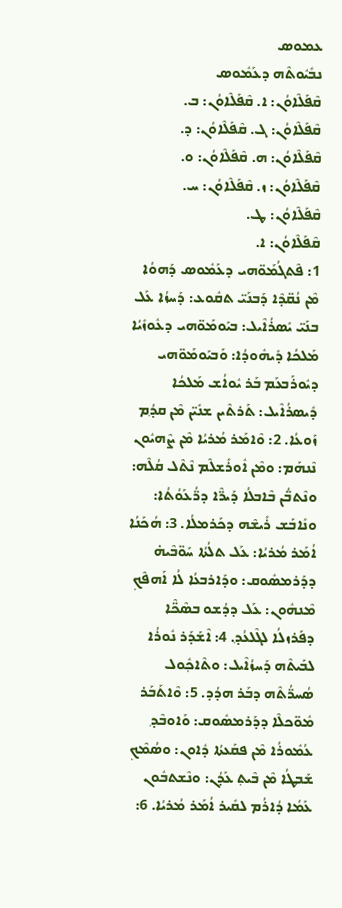ܥܡܘܣ
ܢܒܺܝܽܘܬܶܗ ܕܥܰܡܽܘܣ
ܩܶܦܰܠܶܐܘܳܢ: ܐ. ܩܶܦܰܠܶܐܘܳܢ: ܒ. ܩܶܦܰܠܶܐܘܳܢ: ܓ. ܩܶܦܰܠܶܐܘܳܢ: ܕ.
ܩܶܦܰܠܶܐܘܳܢ: ܗ. ܩܶܦܰܠܶܐܘܳܢ: ܘ. ܩܶܦܰܠܶܐܘܳܢ: ܙ. ܩܶܦܰܠܶܐܘܳܢ: ܚ.
ܩܶܦܰܠܶܐܘܳܢ: ܛ.
ܩܶܦܰܠܶܐܘܳܢ: ܐ.
1: ܦܶܬܓܳܡܰܘ̈ܗܝ ܕܥܰܡܽܘܣ ܕܰܗܘܳܐ ܡܶܢ ܢܳܩ̈ܕܶܐ ܕܰܒܢܰܝ̈ ܬܩܽܘܥ: ܕܰܚܙܳܐ ܥܰܠ ܒܢܰܝ̈ ܝܺܣܪܳܐܶܝܠ: ܒܝܰܘܡܰܘ̈ܗܝ ܕܥܽܘܙܺܝܳܐ ܡܰܠܟܳܐ ܕܺܝܗܽܘܕܳܐ: ܘܰܒܝܰܘܡܰܘ̈ܗܝ ܕܝܽܘܪܰܒܥܰܡ ܒܰܪ ܝܽܘܐܳܫ ܡܰܠܟܳܐ ܕܺܝܣܪܳܐܶܝܠ: ܬܰܪܬܶܝܢ ܫܢܺܝ̈ܢ ܡܶܢ ܩܕ݂ܳܡ ܙܰܘܥܳܐ. 2: ܘܶܐܡܰܪ ܡܳܪܝܳܐ ܡܶܢ ܨܶܗܝܽܘܢ ܢܶܢܗܰܡ: ܘܡܶܢ ܐܽܘܪܺܫܠܶܡ ܢܶܬܶܠ ܩܳܠܶܗ: ܘܢܶܬܒ̈ܳܢ ܒܶܐܒܠܳܐ ܕܰܝܖ̈ܶܐ ܕܖ̈ܳܥܰܘܳܬܳܐ: ܘܢܺܐܒܰܫ ܪܺܝܫܶܗ ܕܟܰܪܡܠܳܐ. 3: ܗܳܟܰܢܳܐ ܐܳܡܰܪ ܡܳܪܝܳܐ: ܥܰܠ ܬܠܳܬܳܐ ܚܰܘ̈ܒܶܝܗ̇ ܕܕܰܪܡܣܽܘܩ: ܘܕܰܐܪܒܥܳܐ ܠܳܐ ܐܰܗܦܶܟ݂ ܡܶܢܗܽܘܢ: ܥܰܠ ܕܕܳܫܘ ܒܣܶܟ̈ܶܐ ܕܦܰܪܙܠܳܐ ܠܓܶܠܥܳܕ݂. 4: ܐܶܫܰܕܰܪ ܢܽܘܪܳܐ ܠܒܰܝܬܶܗ ܕܰܚܙܳܐܶܝܠ: ܘܬܶܐܟ݂ܽܘܠ ܣܳܚܖ̈ܳܬܶܗ ܕܒܰܪ ܗܕܳܕ. 5: ܘܶܐܬܰܒܰܪ ܡܽܘ̈ܟܠܶܐ ܕܕܰܪܡܣܽܘܩ: ܘܰܐܘܒܶܕ݂ ܥܳܡܽܘܪܳܐ ܡܶܢ ܦܩܰܥܬܳܐ ܕܽܐܘܢ: ܘܣܳܡܶܟ݂ ܫܰܒܛܳܐ ܡܶܢ ܒܶܝܬ݂ ܥܰܕܳܢ: ܘܢܶܫܬܒܽܘܢ ܥܰܡܳܐ ܕܳܐܪܳܡ ܠܩܺܝܪ ܐܳܡܰܪ ܡܳܪܝܳܐ. 6: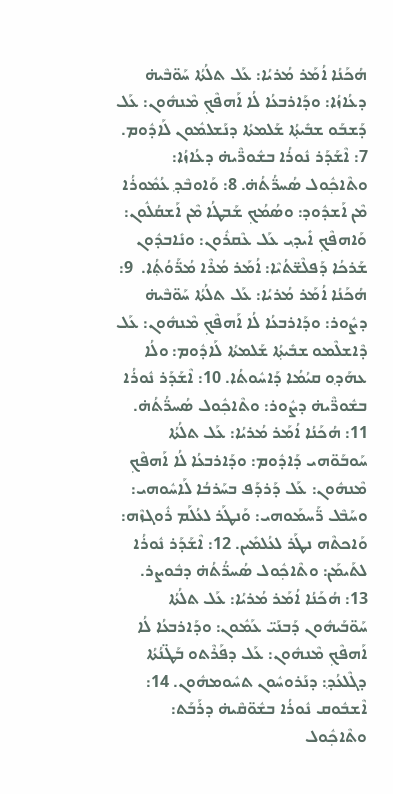ܗܳܟܰܢܳܐ ܐܳܡܰܪ ܡܳܪܝܳܐ: ܥܰܠ ܬܠܳܬܳܐ ܚܰܘ̈ܒܶܝܗ̇ ܕܥܳܐܙܳܐ: ܘܕܰܐܪܒܥܳܐ ܠܳܐ ܐܰܗܦܶܟ݂ ܡܶܢܗܽܘܢ: ܥܰܠ ܕܰܫܒܰܘ ܫܒܺܝܬ݂ܳܐ ܫܰܠܡܬܳܐ ܕܢܰܫܠܡܽܘܢ ܠܰܐܕܽܘܡ. 7: ܐܶܫܰܕܰܪ ܢܽܘܪܳܐ ܒܫܽܘܖ̈ܶܝܗ̇ ܕܥܳܐܙܳܐ: ܘܬܶܐܟ݂ܽܘܠ ܣܳܚܖ̈ܳܬܳܗ̇. 8: ܘܰܐܘܒܶܕ݂ ܥܳܡܽܘܪܳܐ ܡܶܢ ܐܰܫܕܽܘܕ: ܘܣܳܡܳܟ݂ ܫܰܒܛܳܐ ܡܶܢ ܐܰܫܩܳܠܽܘܢ: ܘܰܐܗܦܶܟ݂ ܐܺܝܕ݂ܝ ܥܰܠ ܥܶܩܪܽܘܢ: ܘܢܺܐܒܕܽܘܢ ܫܰܪܟܳܐ ܕܰܦܠܶܫ̈ܬܳܝܶܐ: ܐܳܡܰܪ ܡܳܪܶܐ ܡܳܖ̈ܰܘܳܬ݂ܳܐ.  9: ܗܳܟܰܢܳܐ ܐܳܡܰܪ ܡܳܪܝܳܐ: ܥܰܠ ܬܠܳܬܳܐ ܚܰܘ̈ܒܶܝܗ̇ ܕܨܽܘܪ: ܘܕܰܐܪܒܥܳܐ ܠܳܐ ܐܰܗܦܶܟ݂ ܡܶܢܗܽܘܢ: ܥܰܠ ܕܶܐܫܠܶܡܘ ܫܒܺܝܬ݂ܳܐ ܫܰܠܡܬܳܐ ܠܰܐܕܽܘܡ: ܘܠܳܐ ܥܗܰܕ݂ܘ ܩܝܳܡܳܐ ܕܰܐܚܽܘܬܳܐ. 10: ܐܶܫܰܕܰܪ ܢܽܘܪܳܐ ܒܫܽܘܖ̈ܶܝܗ̇ ܕܨܽܘܪ: ܘܬܶܐܟ݂ܽܘܠ ܣܳܚܖ̈ܳܬܳܗ̇. 11: ܗܳܟܰܢܳܐ ܐܳܡܰܪ ܡܳܪܝܳܐ: ܥܰܠ ܬܠܳܬܳܐ ܚܰܘܒܰܘ̈ܗܝ ܕܰܐܕܽܘܡ: ܘܕܰܐܪܒܥܳܐ ܠܳܐ ܐܰܗܦܶܟ݂ ܡܶܢܗܽܘܢ: ܥܰܠ ܕܰܪܕܰܦ ܒܚܰܪܒܳܐ ܠܰܐܚܽܘܗܝ: ܘܚܰܒܶܠ ܖ̈ܰܚܡܰܘܗܝ: ܘܰܢܛܰܪ ܠܥܳܠܰܡ ܪܽܘܓܙܶܗ: ܘܰܐܟܬܶܗ ܢܛܰܪ ܠܥܳܠܡܺܝܢ. 12: ܐܶܫܰܕܰܪ ܢܽܘܪܳܐ ܠܬܰܝܡܰܢ: ܘܬܶܐܟ݂ܽܘܠ ܣܳܚܖ̈ܳܬܳܗ̇ ܕܒܽܘܨܪ. 13: ܗܳܟܰܢܳܐ ܐܳܡܰܪ ܡܳܪܝܳܐ: ܥܰܠ ܬܠܳܬܳܐ ܚܰܘ̈ܒܰܝܗܽܘܢ ܕܰܒܢܰܝ̈ ܥܰܡܽܘܢ: ܘܕܰܐܪܒܥܳܐ ܠܳܐ ܐܰܗܦܶܟ݂ ܡܶܢܗܽܘܢ: ܥܰܠ ܕܦܰܪܶܬܘ ܒܰܛ̈ܢܳܬܳܐ ܕܓܶܠܥܳܕ݂: ܕܢܰܪܘܚܽܘܢ ܬܚܽܘܡܗܽܘܢ. 14: ܐܶܫܒܽܘܩ ܢܽܘܪܳܐ ܒܫܽܘ̈ܩܶܝܗ̇ ܕܪܰܒܰܬ: ܘܬܶܐܟ݂ܽܘܠ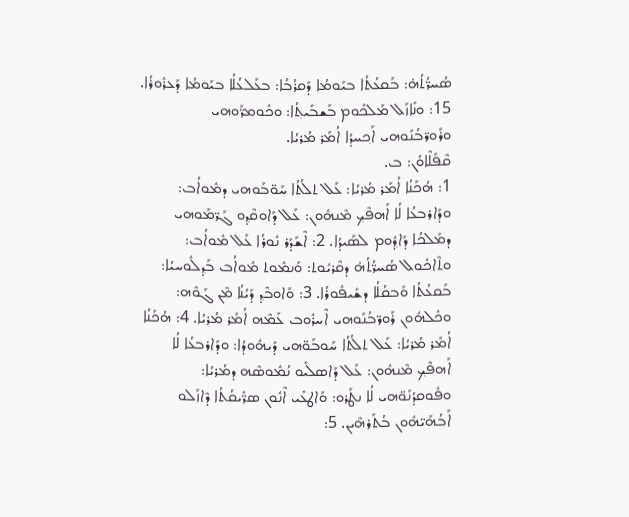ܣܳܚܖ̈ܳܬܳܗ̇: ܒܰܩܥܳܬܳܐ ܒܝܰܘܡܳܐ ܕܰܩܪܳܒܳܐ: ܒܥܰܠܥܳܠܳܐ ܒܝܰܘܡܳܐ ܕܰܥܪܽܘܪܳܐ. 15: ܘܢܺܐܙܰܠ ܡܰܠܟܽܘܡ ܒܰܫܒܺܝܬ݂ܳܐ: ܘܟܽܘܡܖ̈ܰܘܗܝ ܘܪܰܘܖ̈ܒܳܢܰܘܗܝ ܐܰܟ݂ܚܕܳܐ ܐܳܡܰܪ ܡܳܪܝܳܐ.
ܩܶܦܰܠܶܐܘܳܢ: ܒ.
1: ܗܳܟܰܢܳܐ ܐܳܡܰܪ ܡܳܪܝܳܐ: ܥܰܠ ܬܠܳܬܳܐ ܚܰܘ̈ܒܰܘܗܝ ܕܡܽܘܐܳܒ: ܘܕܰܐܪܒܥܳܐ ܠܳܐ ܐܰܗܦܶܟ݂ ܡܶܢܗܽܘܢ: ܥܰܠ ܕܰܐܘܩܶܕ݂ܘ ܓܰܖ̈ܡܰܘܗܝ ܕܡܰܠܟܳܐ ܕܰܐܕ݂ܽܘܡ ܠܣܰܝܕܳܐ. 2: ܐܶܫܰܕܰܪ ܢܽܘܪܳܐ ܥܰܠ ܡܽܘܐܳܒ: ܘܬܶܐܟܽܘܠ ܣܳܚܖ̈ܳܬܳܗ̇ ܕܩܶܪܝܽܘܬ: ܘܰܢܡܽܘܬ ܡܽܘܐܳܒ ܒܰܕ݂ܠܽܘܚܝܳܐ: ܒܰܩܥܳܬܳܐ ܘܰܒܩܳܠܳܐ ܕܫܺܝܦܽܘܪܳܐ. 3: ܘܰܐܘܒܶܕ݂ ܕܰܝܳܢܳܐ ܡܶܢ ܓܰܘܶܗ: ܘܟܽܠܗܽܘܢ ܪܰܘܖ̈ܒܳܢܰܘܗܝ ܐܶܚܪܽܘܒ ܥܰܡܶܗ ܐܳܡܰܪ ܡܳܪܝܳܐ. 4: ܗܳܟܰܢܳܐ ܐܳܡܰܪ ܡܳܪܝܳܐ: ܥܰܠ ܬܠܳܬܳܐ ܚܰܘܒܰܘ̈ܗܝ ܕܺܝܗܽܘܕܳܐ: ܘܕܰܐܪܒܥܳܐ ܠܳܐ ܐܰܗܦܶܟ݂ ܡܶܢܗܽܘܢ: ܥܰܠ ܕܰܐܣܠܺܝܘ ܢܳܡܽܘܣܶܗ ܕܡܳܪܝܳܐ: ܘܦܽܘܩܕܳܢܰܘ̈ܗܝ ܠܳܐ ܢܛܰܪܘ: ܘܰܐܛܥܺܝ ܐܶܢܽܘܢ ܣܖ̈ܺܝܩܳܬܳܐ ܕܶܐܙܰܠܘ ܐܰܒܳܗܰܝ̈ܗܽܘܢ ܒܳܬܰܪܗܶܝܢ. 5: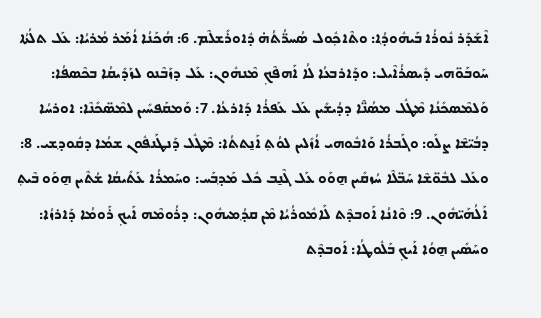ܐܶܫܰܕܰܪ ܢܽܘܪܳܐ ܒܰܝܗܽܘܕ݂ܳܐ: ܘܬܶܐܟ݂ܽܘܠ ܣܳܚܖ̈ܳܬܳܗ̇ ܕܽܐܘܪܺܫܠܶܡ. 6: ܗܳܟܰܢܳܐ ܐܳܡܰܪ ܡܳܪܝܳܐ: ܥܰܠ ܬܠܳܬܳܐ ܚܰܘܒܰܘ̈ܗܝ ܕܺܝܣܪܳܐܶܝܠ: ܘܕܰܐܪܒܥܳܐ ܠܳܐ ܐܰܗܦܶܟ݂ ܡܶܢܗܽܘܢ: ܥܰܠ ܕܙܰܒܶܢܘ ܠܙܰܕܺܝܩܳܐ ܒܟܶܣܦܳܐ: ܘܰܠܡܶܣܟܺܢܳܐ ܡܶܛܽܠ ܡܣܳܢ̈ܶܐ ܕܕܳܝܫܺܝܢ ܥܰܠ ܥܰܦܪܳܐ ܕܰܐܪܥܳܐ. 7: ܘܰܡܩܰܦܚܺܝܢ ܠܡܶܣ̈ܟܺܢܶܐ: ܐܘܪܚܳܐ ܕܒܳܝ̈ܫܶܐ ܨܠܰܘ: ܘܓܰܒܪܳܐ ܘܰܐܒܽܘܗܝ ܐܳܙܺܠܝܢ ܠܘܳܬ݂ ܐܰܢ̱ܬܬܳܐ: ܡܶܛܽܠ ܕܰܢܛܰܢܦܽܘܢ ܫܡܳܐ ܕܩܽܘܕ݂ܫܝ. 8: ܘܥܰܠ ܠܒܽܘ̈ܫܶܐ ܚܰܒ̈ܠܶܐ ܚܳܙܩܺܝܢ ܗ̱ܘܰܘ ܥܰܠ ܓܶܢ̱ܒ ܟܽܠ ܡܰܕ݂ܒܰܚ: ܘܚܰܡܪܳܐ ܥܰܬܺܝܩܳܐ ܫܳܬܶܝܢ ܗ̱ܘܰܘ ܒܶܝܬ݂ ܐܰܠܳܗܰܝ̈ܗܽܘܢ. 9: ܘܶܐܢܳܐ ܐܰܘܒܕܶܬ ܠܰܐܡܽܘܪܳܝܳܐ ܡܶܢ ܩܕ݂ܳܡܝܗܽܘܢ: ܕܪܳܘܡܶܗ ܐܰܝܟ݂ ܪܰܘܡܳܐ ܕܰܐܪܙܳܐ: ܘܚܰܣܺܝܢ ܗ̱ܘܳܐ ܐܰܝܟ݂ ܒܰܠܽܘܛܳܐ: ܐܰܘܒܕܶܬ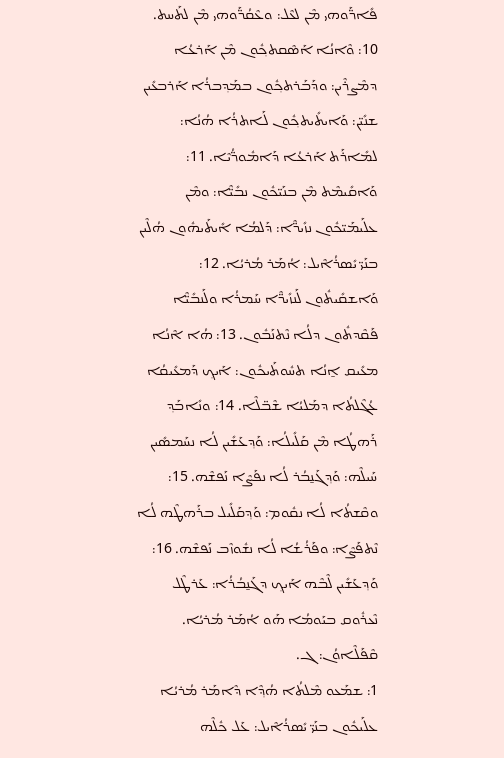ܦܺܐܖ̈ܰܘܗܝ ܡܶܢ ܠܥܶܠ: ܘܥܶܩܳܖ̈ܰܘܗܝ ܡܶܢ ܠܬܰܚܬ. 10: ܘܶܐܢܳܐ ܐܰܣܶܩܬܟ݂ܽܘܢ ܡܶܢ ܐܰܪܥܳܐ ܕܡܶܨܪܶܝܢ: ܘܕܰܒܰܪܬܟ݂ܽܘܢ ܒܡܰܕ݂ܒܪܳܐ ܐܰܪܒܥܺܝܢ ܫܢܺܝ̈ܢ: ܘܰܐܝܬܺܝܬܟ݂ܽܘܢ ܠܰܐܬܪܳܐ ܗܳܢܳܐ: ܠܡܺܐܪܰܬ ܐܰܪܥܳܐ ܕܰܐܡܽܘܖ̈ܳܝܶܐ. 11: ܘܰܐܩܺܝܡܶܬ ܡܶܢ ܒܢܰܝ̈ܟܽܘܢ ܢܒܺܝ̈ܶܐ: ܘܡܶܢ ܥܠܰܝܡܰܝ̈ܟܽܘܢ ܢܙܺܝܖ̈ܶܐ: ܕܰܠܡܳܐ ܐܺܝܬܰܝܗܽܘܢ ܗܳܠܶܝܢ ܒܢܰܝ̈ ܝܺܣܪܳܐܶܝܠ: ܐܳܡܰܪ ܡܳܪܝܳܐ. 12: ܘܰܐܫܩܺܝܬܽܘܢ ܠܰܢܙܺܝܖ̈ܶܐ ܚܰܡܪܳܐ ܘܠܰܢܒܺܝ̈ܶܐ ܦܰܩܶܕܬܽܘܢ ܕܠܳܐ ܢܶܬܢܰܒܽܘܢ. 13: ܗܳܐ ܐܶܢܳܐ ܡܥܺܝܩ ܐ̱ܢܳܐ ܬܚܽܘܬܰܝܟܽܘܢ: ܐܰܝܟ݂ ܕܰܡܥܺܝܩܳܐ ܥܳܓܶܠܬܳܐ ܕܡܰܠܝܳܐ ܫܶܒ̈ܠܶܐ. 14: ܘܢܺܐܒܰܕ݂ ܪܰܗܛܳܐ ܡܶܢ ܩܰܠܺܝܠܳܐ: ܘܰܕ݂ܥܰܫܺܝܢ ܠܳܐ ܢܚܰܡܣܺܝܢ ܚܰܝܠܶܗ: ܘܰܕ݂ܓܰܢ̱ܒܳܪ ܠܳܐ ܢܦܰܨܶܐ ܢܰܦܫܶܗ. 15: ܘܩܶܫܬܳܐ ܠܳܐ ܢܩܽܘܡ: ܘܰܕ݂ܩܰܠܺܝܠ ܒܪܰܗܛܶܗ ܠܳܐ ܢܶܬܦܰܨܶܐ: ܘܦܰܪܳܫܳܐ ܠܳܐ ܢܫܽܘܙܶܒ ܢܰܦܫܶܗ. 16: ܘܰܕ݂ܥܰܫܺܝܢ ܠܶܒܶܗ ܐܰܝܟ݂ ܕܓܰܢ̱ܒܳܪܳܐ: ܥܰܪܛܶܠ ܢܶܥܪܽܘܩ ܒܝܰܘܡܳܐ ܗܰܘ ܐܳܡܰܪ ܡܳܪܝܳܐ.
ܩܶܦܰܠܶܐܘܳܢ: ܓ.
1: ܫܡܰܥܘ ܡܶܠܬܳܐ ܗܳܕ݂ܶܐ ܕܶܐܡܰܪ ܡܳܪܝܳܐ ܥܠܰܝܟܽܘܢ ܒܢܰܝ̈ ܝܺܣܪܳܐܶܝܠ: ܥܰܠ ܟܽܠܶܗ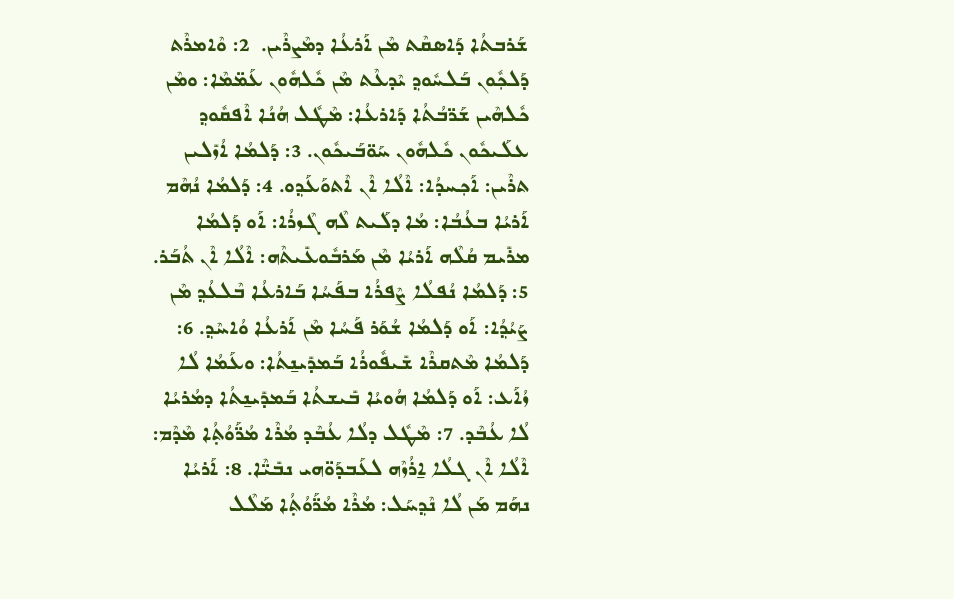ܫܰܪܒܬܳܐ ܕܰܐܣܩܶܬ ܡܶܢ ܐܰܪܥܳܐ ܕܡܶܨܪܶܝܢ.  2: ܘܶܐܡܪܶܬ ܕܰܠܟ݂ܽܘܢ ܒܰܠܚܽܘܕ݂ ܝܶܕܥܶܬ ܡܶܢ ܟܽܠܗܽܘܢ ܥܰܡ̈ܡܶܐ: ܘܡܶܢ ܟܽܠܗܶܝܢ ܫܰܖ̈ܒܳܬܳܐ ܕܰܐܪܥܳܐ: ܡܶܛܽܠ ܗܳܢܳܐ ܐܶܦܩܽܘܕ݂ ܥܠܰܝܟܽܘܢ ܟܽܠܗܽܘܢ ܚܰܘ̈ܒܰܝܟܽܘܢ. 3: ܕܰܠܡܳܐ ܐܳܙܺܠܝܢ ܬܪܶܝܢ: ܐܰܟ݂ܚܕܳܐ: ܐܶܠܳܐ ܐܶܢ ܐܶܬܘܰܥܰܕ݂ܘ. 4: ܕܰܠܡܳܐ ܢܳܗܶܡ ܐܰܪܝܳܐ ܒܥܳܒܳܐ: ܡܳܐ ܕܠܰܝܬ ܠܶܗ ܓܶܙܪܳܐ: ܐܰܘ ܕܰܠܡܳܐ ܡܪܺܝܡ ܩܳܠܶܗ ܐܰܪܝܳܐ ܡܶܢ ܡܰܪܒܽܘܥܺܝܬܶܗ: ܐܶܠܳܐ ܐܶܢ ܬܳܒܰܪ.  5: ܕܰܠܡܳܐ ܢܳܦܠܳܐ ܨܶܦܪܳܐ ܒܦܰܚܳܐ ܒܰܐܪܥܳܐ ܒܶܠܥܳܕ݂ ܡܶܢ ܨܰܝܳܕ݂ܳܐ: ܐܰܘ ܕܰܠܡܳܐ ܫܳܘܰܪ ܦܰܚܳܐ ܡܶܢ ܐܰܪܥܳܐ ܘܳܐܚܶܕ݂. 6: ܕܰܠܡܳܐ ܡܶܬܩܪܶܐ ܫܺܝܦܽܘܪܳܐ ܒܰܡܕܺܝܢ̱ܬܳܐ: ܘܥܰܡܳܐ ܠܳܐ ܙܳܐܰܥ: ܐܰܘ ܕܰܠܡܳܐ ܗܳܘܝܳܐ ܒܺܝܫܬܳܐ ܒܰܡܕܺܝܢ̱ܬܳܐ ܕܡܳܪܝܳܐ ܠܳܐ ܥܳܒܶܕ. 7: ܡܶܛܽܠ ܕܠܳܐ ܥܳܒܶܕ ܡܳܪܶܐ ܡܳܖ̈ܰܘܳܬ݂ܳܐ ܡܶܕܶܡ: ܐܶܠܳܐ ܐܶܢ ܓܠܳܐ ܐ̱ܪܳܙܶܗ ܠܥܰܒܕܰܘ̈ܗܝ ܢܒܺܝ̈ܶܐ. 8: ܐܰܪܝܳܐ ܢܗܰܡ ܡܰܢ ܠܳܐ ܢܶܕ݂ܚܰܠ: ܡܳܪܶܐ ܡܳܖ̈ܰܘܳܬ݂ܳܐ ܡܰܠܶܠ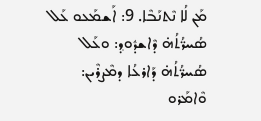ܡܰܢ ܠܳܐ ܢܶܬܢܰܒܶܐ. 9: ܐܰܫܡܰܥܘ ܥܰܠ ܣܳܚܖ̈ܳܬܳܗ̇ ܕܶܐܫܕܽܘܕ݂: ܘܥܰܠ ܣܳܚܖ̈ܳܬܳܗ̇ ܕܰܐܪܥܳܐ ܕܡܶܨܪܶܝܢ: ܘܶܐܡܰܪܘ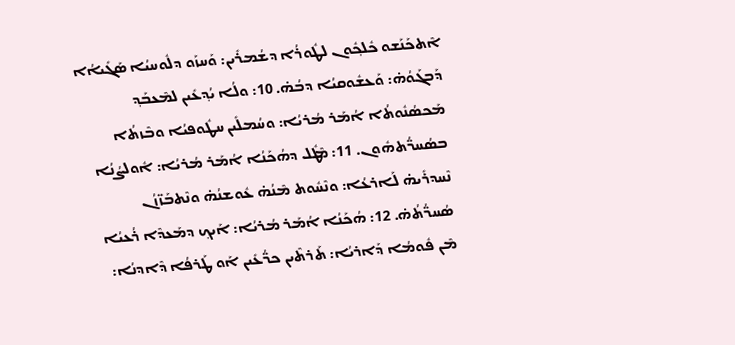ܐܶܬܟܰܢܰܫܘ ܟܽܠܟ݂ܽܘܢ ܠܛܽܘܪܳܐ ܕܫܳܡܪܺܝܢ: ܘܰܚܙܰܘ ܕܠܽܘܚܝܳܐ ܣܰܓܺܝܐܳܐ ܕܰܒܓܰܘܳܗ̇: ܘܰܥܫܽܘܩܝܳܐ ܕܒܳܗ̇. 10: ܘܠܳܐ ܝܳܕ݂ܥܺܝܢ ܠܡܶܥܒܰܕ݂ ܡܰܟܣܳܢܽܘܬܳܐ ܐܳܡܰܪ ܡܳܪܝܳܐ: ܘܚܳܡܠܺܝܢ ܚܛܽܘܦܝܳܐ ܘܒܶܙܬܳܐ ܒܣܳܚܖ̈ܳܬܗܽܘܢ. 11: ܡܶܛܽܠ ܕܗܳܟܰܢܳܐ ܐܳܡܰܪ ܡܳܪܝܳܐ: ܐܽܘܠܨܳܢܳܐ ܢܶܚܕܪܺܝܗ̇ ܠܰܐܪܥܳܐ: ܘܢܶܚܽܘܬ ܡܶܢܳܗ̇ ܥܽܘܫܢܳܗ̇ ܘܢܶܬܒܰܙ̈ܙܳܢ ܣܳܚܖ̈ܳܬܳܗ̇. 12: ܗܳܟܰܢܳܐ ܐܳܡܰܪ ܡܳܪܝܳܐ: ܐܰܝܟ݂ ܕܡܰܥܕܶܐ ܪܳܥܝܳܐ ܡܶܢ ܦܽܘܡܳܐ ܕܰܐܪܝܳܐ: ܬܰܪܬܶܝܢ ܟܖ̈ܳܥܺܝܢ ܐܰܘ ܛܰܪܦܳܐ ܕܶܐܕܢܳܐ: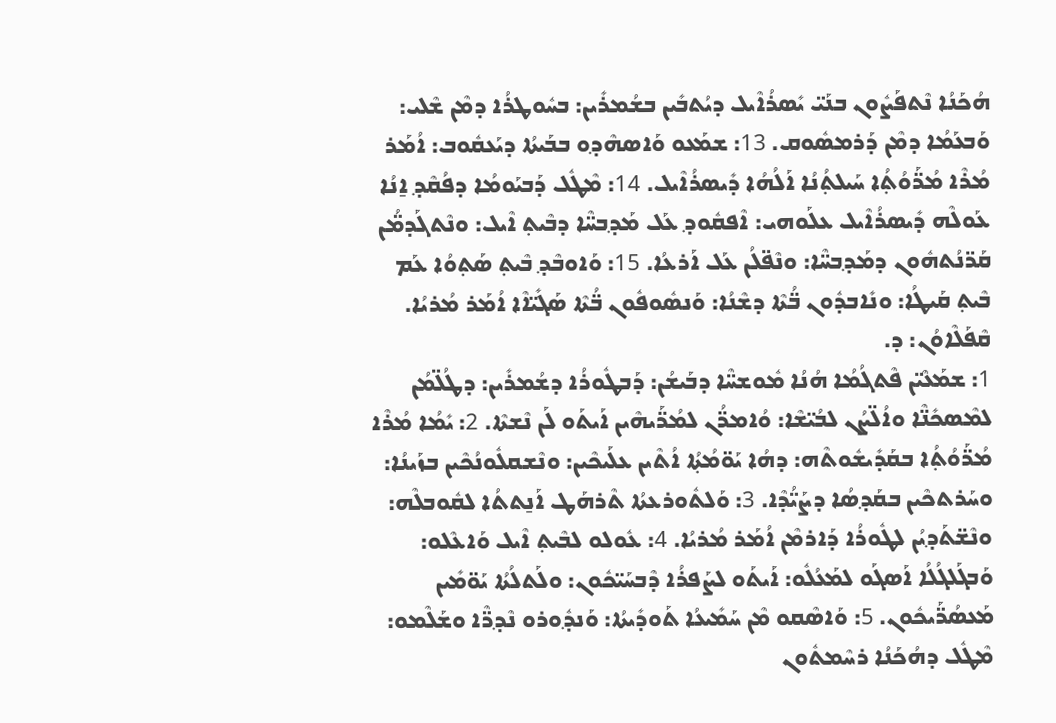ܗܳܟܰܢܳܐ ܢܶܬܦܰܨܽܘܢ ܒܢܰܝ̈ ܝܺܣܪܳܐܶܝܠ ܕܝܳܬܒܺܝܢ ܒܫܳܡܪܺܝܢ: ܒܚܽܘܛܪܳܐ ܕܡܶܢ ܫܶܠܝ: ܘܰܒܥܰܡܳܐ ܕܡܶܢ ܕܰܪܡܣܽܘܩ. 13: ܫܡܰܥܘ ܘܰܐܣܗܶܕ݂ܘ ܒܒܰܝܬܳܐ ܕܝܰܥܩܽܘܒ: ܐܳܡܰܪ ܡܳܪܶܐ ܡܳܖ̈ܰܘܳܬ݂ܳܐ ܚܰܝܠܬ݂ܳܢܳܐ ܐܰ‌ܠܳܗܳܐ ܕܺܝܣܪܳܐܶܝܠ. 14: ܡܶܛܽܠ ܕܰܒܝܰܘܡܳܐ ܕܦܳܩܶܕ݂ ܐ̱ܢܳܐ ܥܰܘܠܶܗ ܕܺܝܣܪܳܐܶܝܠ ܥܠܰܘܗܝ: ܐܶܦܩܽܘܕ݂ ܥܰܠ ܡܰܕ݂ܒܚ̈ܶܐ ܕܒܶܝܬ݂ ܐܶܝܠ: ܘܢܶܬܓܰܕܡ̈ܳܢ ܩܰܖ̈ܢܳܬܗܽܘܢ ܕܡܰܕ݂ܒܚ̈ܶܐ: ܘܢܶܦ̈ܠܳܢ ܥܰܠ ܐܰܪܥܳܐ. 15: ܘܰܐܘܒܶܕ݂ ܒܶܝܬ݂ ܣܰܬ݂ܘܳܐ ܥܰܡ ܒܶܝܬ݂ ܩܰܝܛܳܐ: ܘܢܺܐܒܕܽܘܢ ܒ̈ܳܬܶܐ ܕܫܶܢܳܐ: ܘܰܢܣܽܘܦܽܘܢ ܒ̈ܳܬܶܐ ܣܰܓܺܝ̈ܐܶܐ ܐܳܡܰܪ ܡܳܪܝܳܐ.
ܩܶܦܰܠܶܐܘܳܢ: ܕ.
1: ܫܡܰܥܶܝ̈ܢ ܦܶܬܓܳܡܳܐ ܗܳܢܳܐ ܡܽܘܫܚ̈ܶܐ ܕܒܰܝܫܳܢ: ܕܰܒܛܽܘܪܳܐ ܕܫܳܡܪܺܝܢ: ܕܛܳܠ̈ܡܳܢ ܠܡܶܣܟܺܢ̈ܶܐ ܘܐܳܠ̈ܨܳܢ ܠܒܳܝ̈ܫܶܐ: ܘܳܐܡܖ̈ܳܢ ܠܡܳܖ̈ܰܝܗܶܝܢ ܐܰܝܬܰܘ ܠܰܢ ܢܶܫܬܶܐ. 2: ܝܺܡܳܐ ܡܳܪܶܐ ܡܳܖ̈ܰܘܳܬ݂ܳܐ ܒܩܰܕܺܝܫܽܘܬܶܗ: ܕܗܳܐ ܝܰܘ̈ܡܳܬ݂ܳܐ ܐܳܬܶܝܢ ܥܠܰܝܟܶܝܢ: ܘܢܶܫܩܠܽܘܢܳܟܶܝܢ ܒܙܰܝܢܳܐ: ܘܚܰܪܬܟܶܝܢ ܒܩܰܕ݂ܣܳܐ ܕܨܰܝ̈ܳܕܶܐ. 3: ܘܰܠܬܽܘܪܥܬܳܐ ܬܶܪܗܰܛ ܐܰܢ̱ܬܬܳܐ ܠܩܽܘܒܠܶܗ: ܘܢܶܫ̈ܬܰܕ݂ܝܳܢ ܠܛܽܘܪܳܐ ܕܰܐܪܡܶܢ ܐܳܡܰܪ ܡܳܪܝܳܐ. 4: ܥܽܘܠܘ ܠܒܶܝܬ݂ ܐܶܝܠ ܘܰܐܥܶܠܘ: ܘܰܒܓܰܠܓܳܠܳܐ ܐܰܣܓܰܘ ܠܡܰܥܳܠܽܘ: ܐܰܝܬܰܘ ܠܨܰܦܪܳܐ ܕܶܒܚܰܝ̈ܟܽܘܢ: ܘܠܰܬܠܳܬܳܐ ܝܰܘ̈ܡܺܝܢ ܡܰܥܣܳܖ̈ܰܝܟܽܘܢ. 5: ܘܰܐܣܶܩܘ ܡܶܢ ܚܰܡܺܝܥܳܐ ܬܰܘܕܺܝܬܳܐ: ܘܰܢܕ݂ܽܘܪܘ ܢܶܕ݂ܖ̈ܶܐ ܘܫܰܠܶܡܘ: ܡܶܛܽܠ ܕܗܳܟܰܢܳܐ ܪܚܶܡܬܽܘܢ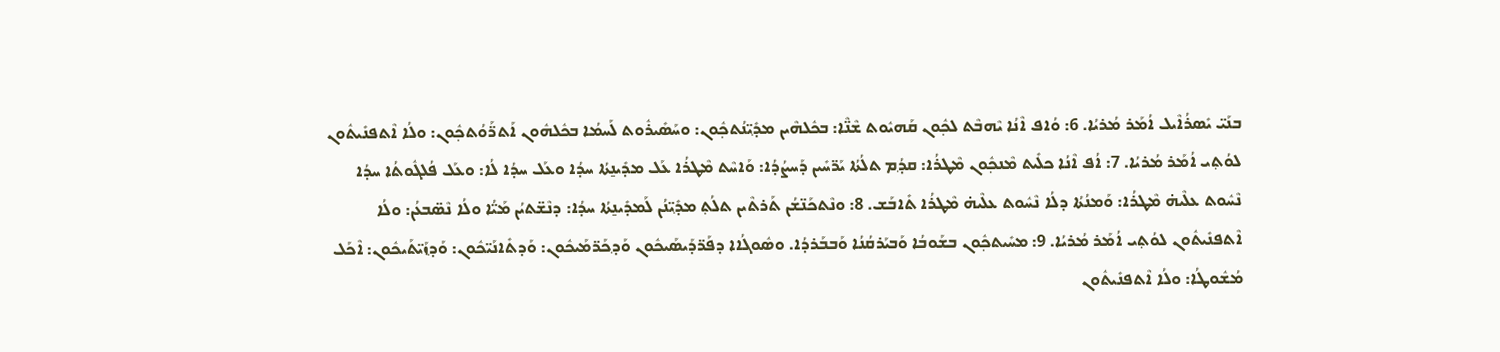ܒܢܰܝ̈ ܝܺܣܪܳܐܶܝܠ ܐܳܡܰܪ ܡܳܪܝܳܐ. 6: ܘܳܐܦ ܐܶܢܳܐ ܝܶܗܒܶܬ ܠܟ݂ܽܘܢ ܩܰܗܝܽܘܬ ܫܶܢ̈ܶܐ: ܒܟܽܠܗܶܝܢ ܡܕ݂ܺܝ̈ܢܳܬܟ݂ܽܘܢ: ܘܚܰܣܺܝܪܽܘܬ ܠܰܚܡܳܐ ܒܟܽܠܗܽܘܢ ܐܰܬܖ̈ܰܘܳܬܟ݂ܽܘܢ: ܘܠܳܐ ܐܶܬܦܢܺܝܬܽܘܢ ܠܘܳܬ݂ܝ ܐܳܡܰܪ ܡܳܪܝܳܐ. 7: ܐܳܦ ܐܶܢܳܐ ܟܠܺܝܬ ܡܶܢܟ݂ܽܘܢ ܡܶܛܪܳܐ: ܩܕ݂ܳܡ ܬܠܳܬܳܐ ܝܰܖ̈ܚܺܝܢ ܕܰܚܨܳܕܳܐ: ܘܰܐܚܶܬ ܡܶܛܪܳܐ ܥܰܠ ܡܕܺܝܢ̱ܬܳܐ ܚܕܳܐ ܘܥܰܠ ܚܕܳܐ ܠܳܐ: ܘܥܰܠ ܦܳܠܓܽܘܬܳܐ ܚܕܳܐ ܢܶܚܽܘܬ ܥܠܶܝܗ̇ ܡܶܛܪܳܐ: ܘܰܡܢܳܬܳܐ ܕܠܳܐ ܢܶܚܽܘܬ ܥܠܶܝܗ̇ ܡܶܛܪܳܐ ܬܺܐܒܰܫ. 8: ܘܢܶܬܟܰܢ̈ܫܳܢ ܬܰܪܬܶܝܢ ܬܠܳܬ݂ ܡܕ݂ܺܝ̈ܢܳܢ ܠܰܡܕܺܝܢ̱ܬܳܐ ܚܕܳܐ: ܕܢܶܫ̈ܬܝܳܢ ܡܰܝ̈ܳܐ ܘܠܳܐ ܢܶܣ̈ܒܥܳܢ: ܘܠܳܐ ܐܶܬܦܢܺܝܬܽܘܢ ܠܘܳܬ݂ܝ ܐܳܡܰܪ ܡܳܪܝܳܐ. 9: ܡܚܺܝܬܟ݂ܽܘܢ ܒܫܰܘܒܳܐ ܘܰܒܝܰܪܩܳܢܳܐ ܘܰܒܒܰܪܕܳܐ. ܘܣܽܘܓܳܐܐ ܕܦܰܖ̈ܕܰܝܣܰܝܟܽܘܢ ܘܰܕ݂ܟܰܖ̈ܡܰܝܟܽܘܢ: ܘܰܕܬܺܐܢܰܝ̈ܟܽܘܢ: ܘܰܕ݂ܙܰܝ̈ܬܰܝܟܽܘܢ: ܐܶܟܰܠ ܡܳܫܽܘܛܳܐ: ܘܠܳܐ ܐܶܬܦܢܺܝܬܽܘܢ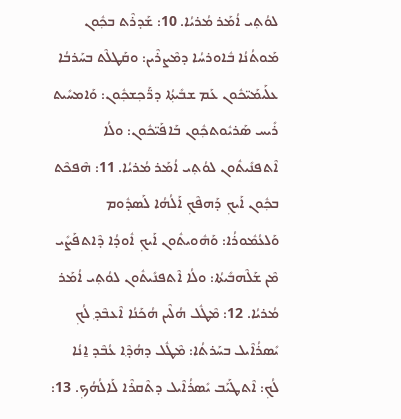ܠܘܳܬ݂ܝ ܐܳܡܰܪ ܡܳܪܝܳܐ. 10: ܫܰܕܪܶܬ ܒܟ݂ܽܘܢ ܡܰܘܬܳܢܳܐ ܒܽܐܘܪܚܳܐ ܕܡܶܨܪܶܝܢ: ܘܩܰܛܠܶܬ ܒܚܰܪܒܳܐ ܥܠܰܝܡܰܝ̈ܟܽܘܢ ܥܰܡ ܫܒܺܝܬ݂ܳܐ ܕܖ̈ܰܟ݂ܫܟ݂ܽܘܢ: ܘܰܐܡܚܺܝܬ ܪܺܝܚ ܣܰܪܝܽܘܬܟ݂ܽܘܢ ܒܰܐܦܰܝ̈ܟܽܘܢ: ܘܠܳܐ ܐܶܬܦܢܺܝܬܽܘܢ ܠܘܳܬ݂ܝ ܐܳܡܰܪ ܡܳܪܝܳܐ. 11: ܗܶܦܟܶܬ ܒܟ݂ܽܘܢ ܐܰܝܟ݂ ܕܰܗܦܶܟ݂ ܐܰ‌ܠܳܗܳܐ ܠܰܣܕܽܘܡ ܘܰܠܥܳܡܽܘܪܳܐ: ܘܰܗܽܘܝܬܽܘܢ ܐܰܝܟ݂ ܐܽܘܕܳܐ ܕܶܐܬܦܰܨܺܝ ܡܶܢ ܫܰܠܶܗܒܺܝܬܳܐ: ܘܠܳܐ ܐܶܬܦܢܺܝܬܽܘܢ ܠܘܳܬ݂ܝ ܐܳܡܰܪ ܡܳܪܝܳܐ. 12: ܡܶܛܽܠ ܗܳܠܶܝܢ ܗܳܟܰܢܳܐ ܐܶܥܒܶܕ݂ ܠܳܟ݂ ܝܺܣܪܳܐܶܝܠ ܒܚܰܪܬܳܐ: ܡܶܛܽܠ ܕܗܳܕ݂ܶܐ ܥܳܒܶܕ ܐ̱ܢܳܐ ܠܳܟ݂: ܐܶܬܛܰܝܰܒ ܝܺܣܪܳܐܶܝܠ ܕܬܶܩܪܶܐ ܠܰܐܠܳܗܳܟ݂. 13: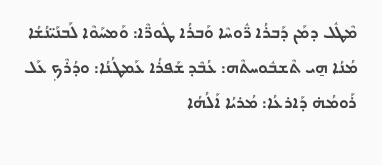ܡܶܛܽܠ ܕܡܰܢ ܕܰܒܪܳܐ ܖ̈ܽܘܚܶܐ ܘܰܒܪܳܐ ܛܽܘܖ̈ܶܐ: ܘܰܡܚܰܘܶܐ ܠܰܒܢܰܝ̈ܢܳܫܳܐ ܡܳܢܳܐ ܗ̱ܝ ܬܶܫܒܽܘܚܬܶܗ: ܥܳܒܶܕ ܫܰܦܪܳܐ ܥܰܡܛܳܢܳܐ: ܘܕܳܪܶܟ݂ ܥܰܠ ܪܰܘܡܳܗ̇ ܕܰܐܪܥܳܐ: ܡܳܪܝܳܐ ܐܰ‌ܠܳܗܳܐ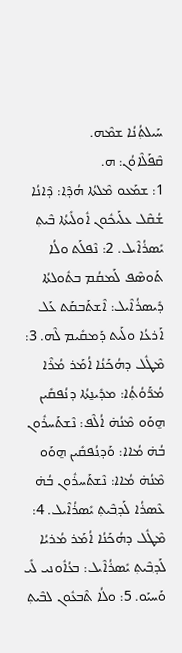ܚܰܝܠܬ݂ܳܢܳܐ ܫܡܶܗ.
ܩܶܦܰܠܶܐܘܳܢ: ܗ.
1: ܫܡܰܥܘ ܡܶܠܬܳܐ ܗܳܕ݂ܶܐ: ܕܶܐܢܳܐ ܫܳܩܶܠ ܥܠܰܝܟܽܘܢ ܐܽܘܠܺܝܬܳܐ ܒܶܝܬ݂ ܝܺܣܪܳܐܶܝܠ. 2: ܢܶܦܠܰܬ ܘܠܳܐ ܬܰܘܣܶܦ ܠܰܡܩܳܡ ܒܬܽܘܠܬܳܐ ܕܺܝܣܪܳܐܶܝܠ: ܐܶܫܬܰܒܩܰܬ ܥܰܠ ܐܰܪܥܳܐ ܘܠܰܝܬ ܕܰܡܩܺܝܡ ܠܶܗ. 3: ܡܶܛܽܠ ܕܗܳܟܰܢܳܐ ܐܳܡܰܪ ܡܳܪܶܐ ܡܳܖ̈ܰܘܳܬ݂ܳܐ: ܡܕܺܝܢ̱ܬܳܐ ܕܢܳܦܩܺܝܢ ܗ̱ܘܰܘ ܡܶܢܳܗ̇ ܐܳܠܶܦ: ܢܶܫܬܰܚܪܽܘܢ ܒܳܗ̇ ܡܳܐܐ: ܘܰܕ݂ܢܳܦܩܺܝܢ ܗ̱ܘܰܘ ܡܶܢܳܗ̇ ܡܳܐܐ: ܢܶܫܬܰܚܪܽܘܢ ܒܳܗ̇ ܥܶܣܪܳܐ ܠܰܕ݂ܒܶܝܬ݂ ܝܺܣܪܳܐܶܝܠ. 4: ܡܶܛܽܠ ܕܗܳܟܰܢܳܐ ܐܳܡܰܪ ܡܳܪܝܳܐ ܠܰܕ݂ܒܶܝܬ݂ ܝܺܣܪܳܐܶܝܠ: ܒܥܳܐܽܘܢܝ ܠܺܝ ܘܰܚܝܰܘ. 5: ܘܠܳܐ ܬܶܒܥܽܘܢ ܠܒܶܝܬ݂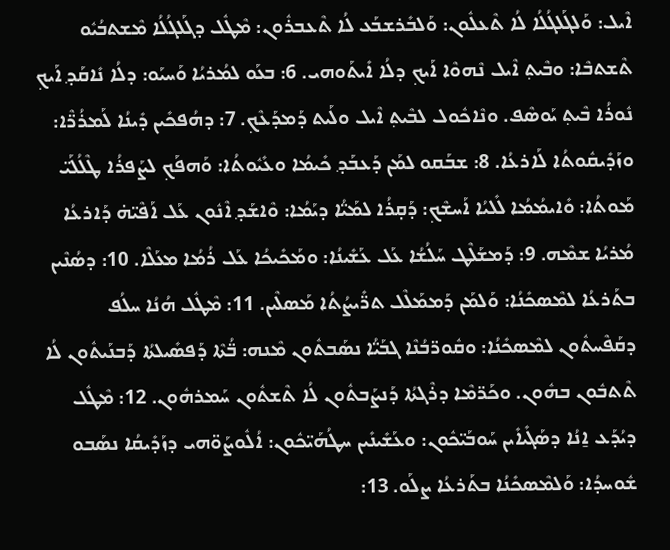ܐܶܝܠ: ܘܰܠܓܰܠܓܳܠܳܐ ܠܳܐ ܬܶܥܠܽܘܢ: ܘܰܠܒܺܪܫܒܰܥ ܠܳܐ ܬܶܥܒܪܽܘܢ: ܡܶܛܽܠ ܕܓܰܠܓܳܠܳܐ ܡܶܫܬܒܳܝܽܘ ܬܶܫܬܒܶܐ: ܘܒܶܝܬ݂ ܐܶܝܠ ܢܶܗܘܶܐ ܐܰܝܟ݂ ܕܠܳܐ ܐܺܝܬܰܘܗܝ. 6: ܒܥܰܘ ܠܡܳܪܝܳܐ ܘܰܚܝܰܘ: ܕܠܳܐ ܢܺܐܩܰܕ݂ ܐܰܝܟ݂ ܢܽܘܪܳܐ ܒܶܝܬ݂ ܝܰܘܣܶܦ. ܘܢܶܐܟܽܘܠ ܠܒܶܝܬ݂ ܐܶܝܠ ܘܠܰܝܬ ܕܰܡܕܰܥܶܟ݂. 7: ܕܗܳܦܟܺܝܢ ܕܺܝܢܳܐ ܠܰܡܪܳܖ̈ܶܐ: ܘܙܰܕܺܝܩܽܘܬܳܐ ܠܰܐܪܥܳܐ. 8: ܫܒܰܩܘ ܠܡܰܢ ܕܰܥܒܰܕ݂ ܟܺܝܡܳܐ ܘܥܺܝܽܘܬܳܐ: ܘܰܗܦܰܟ݂ ܠܨܰܦܪܳܐ ܛܶܠܳܠܰܝ̈ ܡܰܘܬܳܐ: ܘܺܐܝܡܳܡܳܐ ܠܺܠܝܳܐ ܐܰܚܫܶܟ݂: ܕܰܩ̣ܪܳܐ ܠܡܰܝ̈ܳܐ ܕܝܰܡܳܐ: ܘܶܐܫܰܕ݂ ܐܶܢܽܘܢ ܥܰܠ ܐܰܦܶܝ̈ܗ̇ ܕܰܐܪܥܳܐ ܡܳܪܝܳܐ ܫܡܶܗ. 9: ܕܰܡܫܰܠܶܛ ܚܰܠܳܫܳܐ ܥܰܠ ܥܰܫܺܝܢܳܐ: ܘܡܰܟܺܝܟܳܐ ܥܰܠ ܪܳܡܳܐ ܡܥܰܠܶܐ. 10: ܕܣܳܢܶܝܢ ܒܬܰܪܥܳܐ ܠܡܶܣܟܺܢܳܐ: ܘܰܠܡܰܢ ܕܰܡܡܰܠܶܠ ܬܖ̈ܺܝܨܳܬܳܐ ܡܰܣܠܶܝܢ. 11: ܡܶܛܽܠ ܗܳܢܳܐ ܚܠܳܦ ܕܩܰܦܶܚܬܽܘܢ ܠܡܶܣܟܺܢܳܐ: ܘܩܽܘܖ̈ܒܳܢܶܐ ܓܒܰܝ̈ܳܐ ܢܣܰܒܬܽܘܢ ܡܶܢܗ: ܒ̈ܳܬܶܐ ܕܰܦܣܺܝܠܬܳܐ ܕܰܒܢܰܝܬܽܘܢ ܠܳܐ ܬܶܬܒܽܘܢ ܒܗܽܘܢ. ܘܟܰܖ̈ܡܶܐ ܕܪܶܓܬܳܐ ܕܰܢܨܰܒܬܽܘܢ ܠܳܐ ܬܶܫܬܽܘܢ ܚܰܡܪܗܽܘܢ. 12: ܡܶܛܽܠ ܕܝܳܕܰܥ ܐ̱ܢܳܐ ܕܣܰܓܺܝܐܺܝܢ ܚܰܘܒܰܝ̈ܟܽܘܢ: ܘܥܰܫܺܝܢܺܝܢ ܚܛܳܗܰܝ̈ܟܽܘܢ: ܐܳܠܽܘܨܰܘ̈ܗܝ ܕܙܰܕܺܝܩܳܐ ܢܣܰܒܘ ܫܽܘܚܕܳܐ: ܘܰܠܡܶܣܟܺܢܳܐ ܒܬܰܪܥܳܐ ܨܠܰܘ. 13: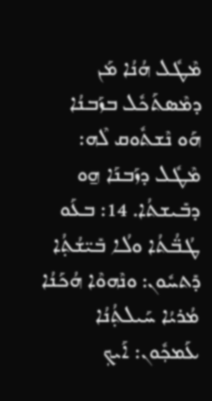ܡܶܛܽܠ ܗܳܢܳܐ ܡܰܢ ܕܡܶܣܬܰܟܽܠ ܒܙܰܒܢܳܐ ܗܰܘ ܢܶܫܬܽܘܩ ܠܶܗ: ܡܶܛܽܠ ܕܙܰܒܢܰܐ ܗ̱ܘ ܕܒܺܝܫܬܳܐ. 14: ܒܥܰܘ ܛܳܒ̈ܳܬܳܐ ܘܠܳܐ ܒܺܝ̈ܫܳܬ݂ܳܐ ܕܺܬܚܽܘܢ: ܘܢܶܗܘܶܐ ܗܳܟܰܢܳܐ ܡܳܪܝܳܐ ܚܰܝܠܬ݂ܳܢܳܐ ܥܰܡܟ݂ܽܘܢ: ܐܰܝܟ݂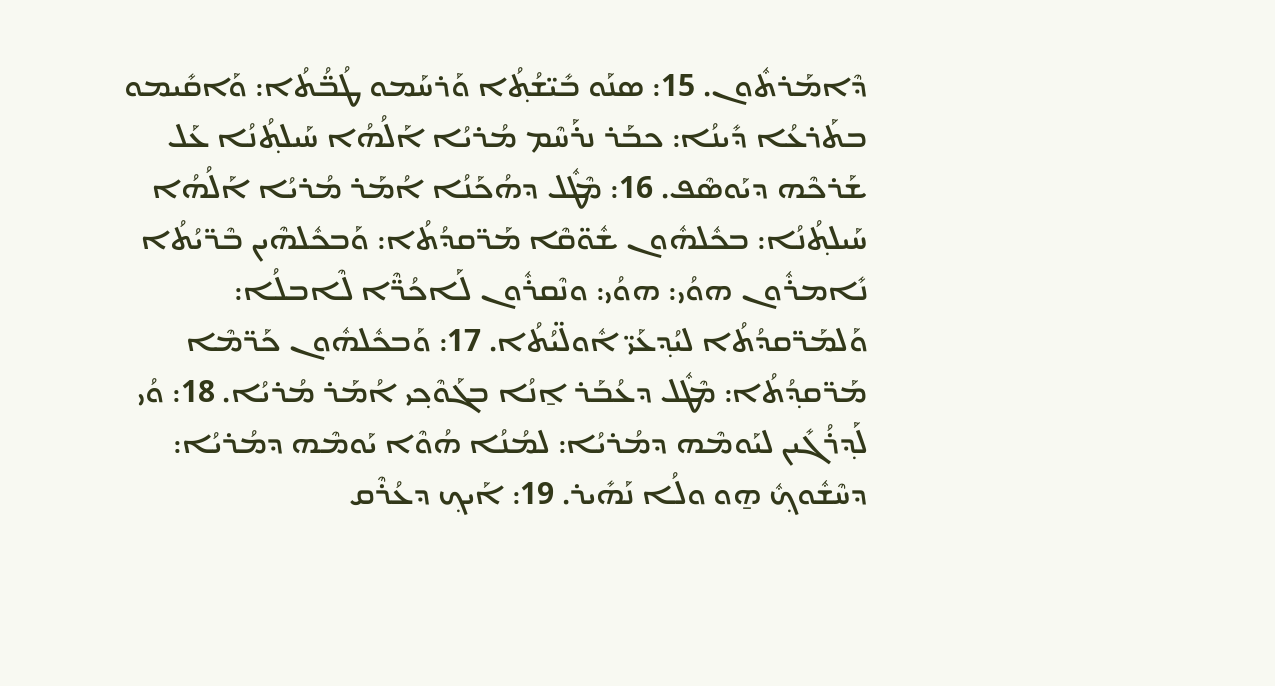ܕܶܐܡܰܪܬܽܘܢ. 15: ܣܢܰܘ ܒܺܝ̈ܫܳܬ݂ܳܐ ܘܰܪܚܰܡܘ ܛܳܒ̈ܳܬܳܐ: ܘܰܐܩܺܝܡܘ ܒܬܰܪܥܳܐ ܕܺܝܢܳܐ: ܟܒܰܪ ܢܪܰܚܶܡ ܡܳܪܝܳܐ ܐܰ‌ܠܳܗܳܐ ܚܰܝܠܬ݂ܳܢܳܐ ܥܰܠ ܫܰܪܟܶܗ ܕܝܰܘܣܶܦ. 16: ܡܶܛܽܠ ܕܗܳܟܰܢܳܐ ܐܳܡܰܪ ܡܳܪܝܳܐ ܐܰ‌ܠܳܗܳܐ ܚܰܝܠܬ݂ܳܢܳܐ: ܒܟܽܠܗܽܘܢ ܫܽܘ̈ܩܶܐ ܡܰܖ̈ܩܕܳܬܳܐ: ܘܰܒܟܽܠܗܶܝܢ ܒܶܖ̈ܝܳܬܳܐ ܢܺܐܡܪܽܘܢ ܗܘܳܝ: ܗܘܳܝ: ܘܢܶܩܪܽܘܢ ܠܰܐܟܳܖ̈ܶܐ ܠܶܐܒܠܳܐ: ܘܰܠܡܰܖ̈ܩܕܳܬܳܐ ܠܝܳܕ݂ܥܰܝ̈ ܐܽܘܠ̈ܝܳܬܳܐ. 17: ܘܰܒܟܽܠܗܽܘܢ ܟܰܖ̈ܡܶܐ ܡܰܖ̈ܩܕ݂ܳܬܳܐ: ܡܶܛܽܠ ܕܥܳܒܰܪ ܐ̱ܢܳܐ ܒܓܰܘܶܟ݂ܝ ܐܳܡܰܪ ܡܳܪܝܳܐ. 18: ܘܳܝ ܠܰܕ݂ܪܳܓܺܝܢ ܠܝܰܘܡܶܗ ܕܡܳܪܝܳܐ: ܠܡܳܢܳܐ ܗܳܘܶܐ ܝܰܘܡܶܗ ܕܡܳܪܝܳܐ: ܕܚܶܫܽܘܟ݂ܽ ܗ̱ܘ ܘܠܳܐ ܢܰܗܺܝܪ. 19: ܐܰܝܟ݂ ܕܥܳܪܶܩ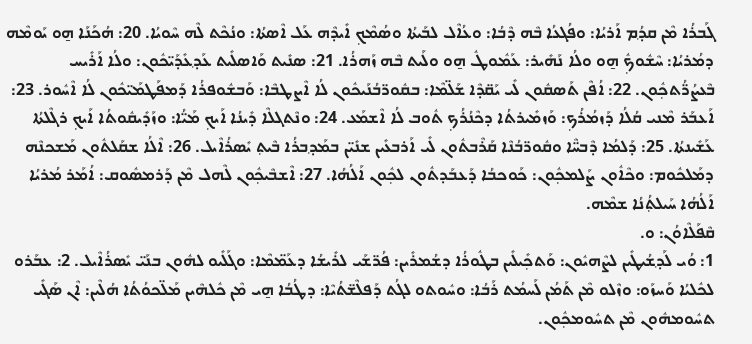ܓܰܒܪܳܐ ܡܶܢ ܩܕ݂ܳܡ ܐܰܪܝܳܐ: ܘܦܳܓܥܳܐ ܒܶܗ ܕܶܒܳܐ: ܘܥܳܐܶܠ ܠܒܰܝܬܳܐ ܘܣܳܡܶܟ݂ ܐܺܝܕܶܗ ܥܰܠ ܐܶܣܬܳܐ: ܘܢܳܟܶܬ ܠܶܗ ܚܶܘܝܳܐ. 20: ܗܳܟܰܢܰܐ ܗ̱ܘ ܝܰܘܡܶܗ ܕܡܳܪܝܳܐ: ܚܶܫܽܘܟ݂ܽ ܗ̱ܘ ܘܠܳܐ ܢܰܗܺܝܪ: ܥܰܡܽܘܛܽ ܗ̱ܘ ܘܠܰܝܬ ܒܶܗ ܙܰܗܪܳܐ. 21: ܣܢܺܝܬ ܘܰܐܣܠܺܝܬ ܥܰܕ݂ܥܺܕܰܝ̈ܟܽܘܢ: ܘܠܳܐ ܐܰܪܺܝܚ ܒܶܥܨܳܖ̈ܳܬܟ݂ܽܘܢ. 22: ܐܳܦܶܢ ܬܰܣܩܽܘܢ ܠܺܝ ܝܰܩ̈ܕܶܐ ܫܰܠ̈ܡܶܐ: ܒܩܽܘܖ̈ܒܳܢܰܝܟܽܘܢ ܠܳܐ ܐܶܨܛܒܶܐ: ܘܰܒܫܽܘܦܪܳܐ ܕܰܡܦܰܛܡܰܝ̈ܟܽܘܢ ܠܳܐ ܐܶܚܽܘܪ. 23: ܐܰܥܒܰܪ ܡܶܢܝ ܩܳܠܳܐ ܕܰܙܡܳܪܳܟ݂: ܘܰܙܡܺܝܪܬܳܐ ܕܟܶܢܳܪܳܟ݂ ܬܽܘܒ ܠܳܐ ܐܶܫܡܰܥ. 24: ܘܢܶܬܓܠܶܐ ܕܺܝܢܳܐ ܐܰܝܟ݂ ܡܰܝ̈ܳܐ: ܘܙܰܕܺܝܩܽܘܬܳܐ ܐܰܝܟ݂ ܪܓܶܠܬܳܐ ܥܰܫܺܝܢܬܳܐ. 25: ܕܰܠܡܳܐ ܕܶܒܚ̈ܶܐ ܘܩܽܘܖ̈ܒܳܢܶܐ ܩܰܪܶܒܬܽܘܢ ܠܺܝ ܐܰܪܒܥܺܝܢ ܫܢܺܝ̈ܢ ܒܡܰܕ݂ܒܪܳܐ ܒܶܝܬ݂ ܝܺܣܪܳܐܶܝܠ. 26: ܐܶܠܳܐ ܫܩܰܠܬܽܘܢ ܡܰܫܟܢܶܗ ܕܡܰܠܟܽܘܡ: ܘܟܶܐܽܘܢ ܨܰܠܡܟ݂ܽܘܢ: ܟܰܘܟܒܳܐ ܕܰܥܒܰܕܬܽܘܢ ܠܟ݂ܽܘܢ ܐܰ‌ܠܳܗܳܐ. 27: ܐܶܫܒܶܝܟ݂ܽܘܢ ܠܶܗܠ ܡܶܢ ܕܰܪܡܣܽܘܩ: ܐܳܡܰܪ ܡܳܪܝܳܐ ܐܰ‌ܠܳܗܳܐ ܚܰܝܠܬ݂ܳܢܳܐ ܫܡܶܗ.
ܩܶܦܰܠܶܐܘܳܢ: ܘ.
1: ܘܳܝ ܠܰܕ݂ܫܳܝܛܺܝܢ ܠܨܶܗܝܽܘܢ: ܘܰܬܟ݂ܺܝܠܺܝܢ ܒܛܽܘܪܳܐ ܕܫܳܡܪܺܝܢ: ܦܳܖ̈ܫܰܝ ܠܪܺܝܫܳܐ ܕܥܰܡ̈ܡܶܐ: ܘܓܰܠܺܝܘ ܠܗܽܘܢ ܒܢܰܝ̈ ܝܺܣܪܳܐܶܝܠ. 2: ܥܒܰܪܘ ܠܟܽܠܝܳܐ ܘܰܚܙܰܘ: ܘܙܶܠܘ ܡܶܢ ܬܰܡܳܢ ܠܰܚܡܳܬ ܪܰܒܳܐ: ܘܚܽܘܬܘ ܠܓܳܬ ܕܰܦܠܶܫ̈ܬܳܝܶܐ: ܕܛܳܒܳܐ ܗ̱ܝ ܡܶܢ ܟܽܠܗܶܝܢ ܡܰܠ̈ܟܘܳܬܳܐ ܗܳܠܶܝܢ: ܐܶܢ ܣܰܓܺܝ ܬܚܽܘܡܗܽܘܢ ܡܶܢ ܬܚܽܘܡܟ݂ܽܘܢ.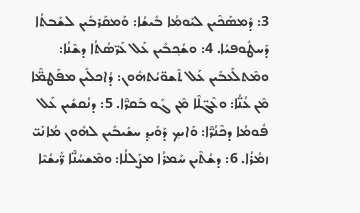3: ܕܰܡܣܰܟܶܝܢ ܠܝܰܘܡܳܐ ܒܺܝܫܳܐ: ܘܰܡܩܰܪܒܺܝܢ ܠܫܰܒܬܳܐ ܕܰܚܛܽܘܦܝܳܐ. 4: ܘܫܳܟ݂ܒܺܝܢ ܥܰܠ ܥܰܖ̈ܣܳܬܳܐ ܕܫܶܢܳܐ: ܘܡܶܬܠܰܥܒܺܝܢ ܥܰܠ ܬܶܫܘ̈ܝܳܬܗܽܘܢ: ܕܳܐܟܠܺܝܢ ܡܦܰܛܡ̈ܶܐ ܡܶܢ ܥܳܢ̈ܳܐ: ܘܥܶܓ̈ܠܶܐ ܡܶܢ ܓܰܘ ܒܰܩܖ̈ܶܐ. 5: ܕܢܳܩܫܺܝܢ ܥܰܠ ܦܽܘܡܳܐ ܕܟܶܢܳܖ̈ܶܐ: ܘܰܐܝܟ݂ ܕܰܘܺܝܕ݂ ܚܫܺܝܒܺܝܢ ܠܗܽܘܢ ܡܳܐܢܰܝ̈ ܙܡܳܪܳܐ. 6: ܕܫܳܬܶܝܢ ܚܰܡܪܳܐ ܡܨܰܠܠܳܐ: ܘܡܶܫܚܳܢ̈ܶܐ ܖ̈ܺܝܫܳܝܶܐ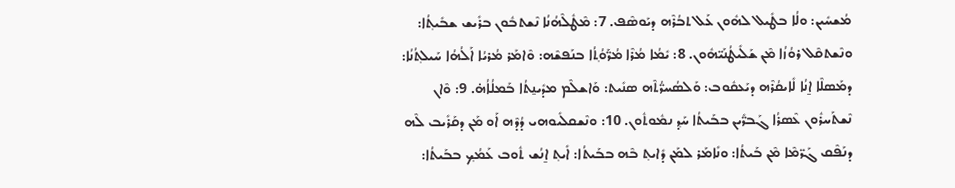ܡܳܫܚܺܝܢ: ܘܠܳܐ ܒܛܺܝܠ ܠܗܽܘܢ ܥܰܠ ܬܒܳܪܶܗ ܕܝܰܘܣܶܦ. 7: ܡܶܛܽܠܶܗܳܢܳܐ ܢܶܫܬܒܽܘܢ ܒܪܺܝܫ ܫܒܺܝܬ݂ܳܐ: ܘܢܶܫܬܩܶܠ ܪܘܳܙܳܐ ܡܶܢ ܫܰܠܺܝܛܳܢܰܝ̈ܗܽܘܢ. 8: ܝܺܡܳܐ ܡܳܪܶܐ ܡܳܖ̈ܰܘܳܬ݂ܳܐ ܒܢܰܦܫܶܗ: ܘܶܐܡܰܪ ܡܳܪܝܳܐ ܐܰ‌ܠܳܗܳܐ ܚܰܝܠܬ݂ܳܢܳܐ: ܕܡܰܣܠܶܐ ܐ̱ܢܳܐ ܠܺܐܝܩܳܪܶܗ ܕܝܰܥܩܽܘܒ: ܘܰܠܣܳܚܖ̈ܳܬܶܗ ܣܢܺܝܬ: ܘܰܐܫܠܶܡ ܡܕܺܝܢ̱ܬܳܐ ܒܰܡܠܳܐܳܗ̇. 9: ܘܶܐܢ ܢܶܫܬܰܚܪܽܘܢ ܥܶܣܪܳܐ ܓܰܒܖ̈ܺܝܢ ܒܒܰܝܬܳܐ ܚܰܕ݂ ܢܡܽܘܬܽܘܢ. 10: ܘܢܶܫܩܠܺܝܘܗܝ ܕܳܕܶܗ ܐܰܘ ܡܰܢ ܕܩܰܪܺܝܒ ܠܶܗ ܕܢܰܦܶܩ ܓܰܖ̈ܡܶܐ ܡܶܢ ܒܰܝܬܳܐ: ܘܢܺܐܡܰܪ ܠܡܰܢ ܕܺܐܝܬ݂ ܒܶܗ ܒܒܰܝܬܳܐ: ܐܺܝܬ݂ ܐ̱ܢܳܫ ܬܽܘܒ ܥܰܡܳܟ݂ ܒܒܰܝܬܳܐ: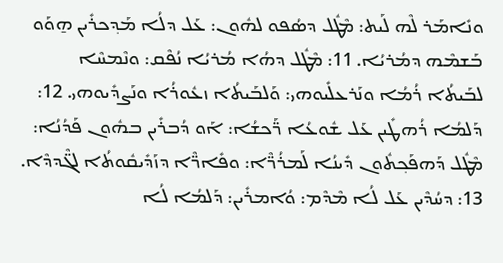ܘܢܺܐܡܰܪ ܠܶܗ ܠܰܝܬ: ܡܶܛܽܠ ܕܣܳܦܘ ܠܗܽܘܢ: ܥܰܠ ܕܠܳܐ ܡܰܕ݂ܟܪܺܝܢ ܗ̱ܘܰܘ ܒܰܫܡܶܗ ܕܡܳܪܝܳܐ. 11: ܡܶܛܽܠ ܕܗܳܐ ܡܳܪܝܳܐ ܢܳܦܶܩ: ܘܢܶܡܚܶܐ ܠܒܰܝܬܳܐ ܪܳܡܳܐ ܘܢܰܪܥܠܺܝܘܗܝ: ܘܰܠܒܰܝܬܳܐ ܙܥܽܘܪܳܐ ܘܢܰܨܕܺܝܘܗܝ. 12: ܕܰܠܡܳܐ ܪܳܗܛܺܝܢ ܥܰܠ ܫܽܘܥܳܐ ܖ̈ܰܟܫܳܐ: ܐܰܘ ܕܳܒܪܺܝܢ ܒܗܽܘܢ ܦܰܕܳܢܳܐ: ܡܶܛܽܠ ܕܰܗܦܰܟ݂ܬܽܘܢ ܕܺܝܢܳܐ ܠܰܡܪܳܖ̈ܶܐ: ܘܦܺܐܖ̈ܶܐ ܕܙܰܕܺܝܩܽܘܬܳܐ ܠܓ̈ܶܕܕܶܐ. 13: ܕܚܳܕܶܝܢ ܥܰܠ ܠܳܐ ܡܶܕܶܡ: ܘܳܐܡܪܺܝܢ: ܕܰܠܡܳܐ ܠܳܐ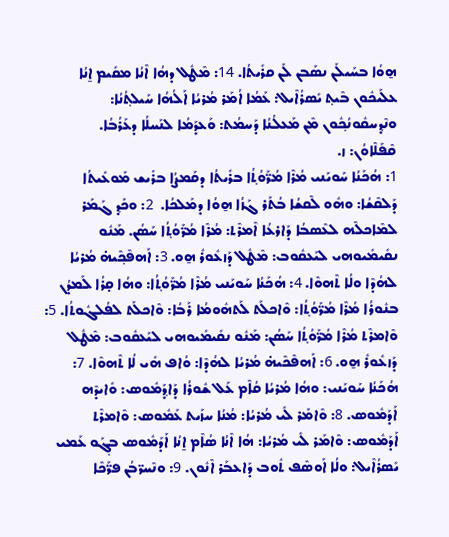ܗ̱ܘܳܐ ܒܚܰܝܠܰܢ ܢܣܰܒܢ ܠܰܢ ܩܪܺܝܬܳܐ. 14: ܡܶܛܽܠ ܕܗܳܐ ܐܶܢܳܐ ܡܩܺܝܡ ܐ̱ܢܳܐ ܥܠܰܝܟܽܘܢ ܒܶܝܬ݂ ܝܺܣܪܳܐܶܝܠ: ܥܰܡܳܐ ܐܳܡܰܪ ܡܳܪܝܳܐ ܐܰ‌ܠܳܗܳܐ ܚܰܝܠܬ݂ܳܢܳܐ: ܘܢܶܕ݂ܚܩܽܘܢܳܟ݂ܽܘܢ ܡܶܢ ܡܰܥܠܳܢܳܐ ܕܰܚܡܳܬ: ܘܰܥܕܰܡܳܐ ܠܢܰܚܠܳܐ ܕܥܰܪܳܒܳܐ.
ܩܶܦܰܠܶܐܘܳܢ: ܙ.
1: ܗܳܟܰܢܳܐ ܚܰܘܝܰܢܝ ܡܳܪܶܐ ܡܳܖ̈ܰܘܳܬ݂ܳܐ ܒܪܺܝܬܳܐ ܕܩܰܡܨܳܐ ܒܪܺܝܫ ܡܰܘܥܺܝܬܳܐ ܕܰܠܩܶܫܳܐ: ܘܗܽܘ ܠܶܩܫܳܐ ܒܳܬܰܪ ܓܰܙܳܐ ܗ̱ܘܳܐ ܕܡܰܠܟܳܐ.  2: ܘܟܰܕ݂ ܓܰܡܰܪ ܠܡܶܐܟܠܶܗ ܠܥܶܣܒܳܐ ܕܰܐܪܥܳܐ ܐܶܡܪܶܬ: ܡܳܪܶܐ ܡܳܖ̈ܰܘܳܬ݂ܳܐ ܚܰܣܳܢ. ܡܰܢܽܘ ܢܩܺܝܡܺܝܘܗܝ ܠܝܰܥܩܽܘܒ: ܡܶܛܽܠ ܕܰܙܥܽܘܪܽ ܗ̱ܘ. 3: ܐܰܗܦܶܟ݂ܶܝܗ̇ ܡܳܪܝܳܐ ܠܗܳܕܶܐ ܘܠܳܐ ܬܶܗܘܶܐ. 4: ܗܳܟܰܢܳܐ ܚܰܘܝܰܢܝ ܡܳܪܶܐ ܡܳܖ̈ܰܘܳܬ݂ܳܐ: ܘܗܳܐ ܩ̣ܪܳܐ ܠܰܡܕܳܢ ܒܢܽܘܪܳܐ ܡܳܪܶܐ ܡܳܖ̈ܰܘܳܬ݂ܳܐ: ܘܶܐܟܠܰܬ ܠܰܬܗܽܘܡܳܐ ܪܰܒܳܐ: ܘܶܐܟܠܰܬ ܠܦܳܠܓܽܘܬܳܐ. 5: ܘܶܐܡܪܶܬ ܡܳܪܶܐ ܡܳܖ̈ܰܘܳܬ݂ܳܐ ܚܰܣܳܢ: ܡܰܢܽܘ ܢܩܺܝܡܺܝܘܗܝ ܠܝܰܥܩܽܘܒ: ܡܶܛܽܠ ܕܰܙܥܽܘܪܽ ܗ̱ܘ. 6: ܐܰܗܦܶܟܶܝܗ̇ ܡܳܪܝܳܐ ܠܗܳܕܶܐ: ܘܳܐܦ ܗܺܝ ܠܳܐ ܬܶܗܘܶܐ. 7: ܗܳܟܰܢܳܐ ܚܰܘܝܰܢܝ: ܘܗܳܐ ܡܳܪܝܳܐ ܩܳܐܶܡ ܥܰܠ ܫܽܘܪܳܐ ܕܰܐܕ݂ܰܡܽܘܣ: ܘܺܐܝܕܶܗ ܐܰܕܰܡܽܘܣ. 8: ܘܶܐܡܰܪ ܠܺܝ ܡܳܪܝܳܐ: ܡܳܢܳܐ ܚܙܰܝܬ ܥܰܡܽܘܣ: ܘܶܐܡܪܶܬ ܐܰܕܰܡܽܘܣ: ܘܶܐܡܰܪ ܠܺܝ ܡܳܪܝܳܐ: ܗܳܐ ܐܶܢܳܐ ܣܳܐܶܡ ܐ̱ܢܳܐ ܐܰܕܰܡܽܘܣ ܒܓ݂ܰܘ ܥܰܡܝ ܝܺܣܪܳܐܶܝܠ: ܘܠܳܐ ܐܰܘܣܶܦ ܬܽܘܒ ܕܰܐܥܒܰܪ ܐܶܢܽܘܢ. 9: ܘܢܶܚܖ̈ܒܳܢ ܦܖ̈ܰܟܶܐ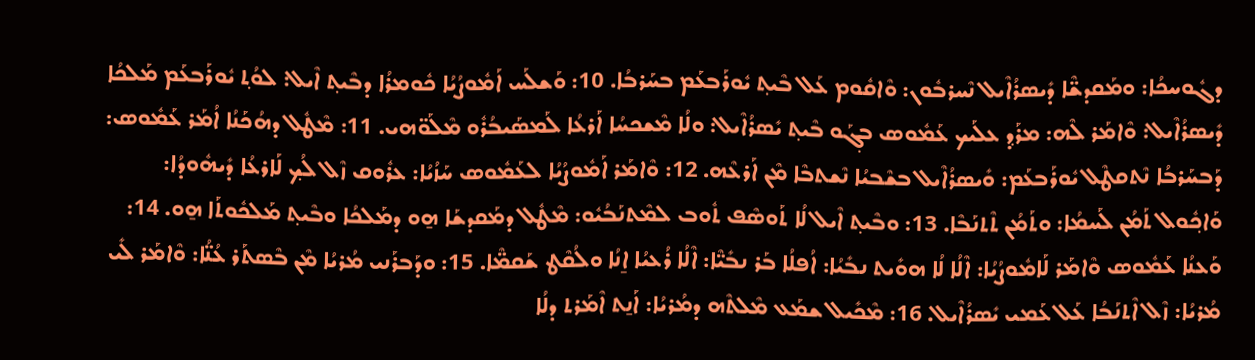ܕܓܽܘܚܟܳܐ: ܘܡܰܩܕܫ̈ܶܐ ܕܺܝܣܪܳܐܶܝܠ ܢܶܚܪܒܽܘܢ: ܘܶܐܩܽܘܡ ܥܰܠ ܒܶܝܬ݂ ܝܽܘܪܰܒܥܰܡ ܒܚܰܪܒܳܐ. 10: ܘܰܫܠܰܚ ܐܰܡܽܘܨܳܝܳܐ ܟܽܘܡܪܳܐ ܕܒܶܝܬ݂ ܐܶܝܠ: ܠܘܳܬ݂ ܝܽܘܪܰܒܥܰܡ ܡܰܠܟܳܐ ܕܺܝܣܪܳܐܶܝܠ: ܘܶܐܡܰܪ ܠܶܗ: ܡܪܰܕ݂ ܥܠܰܝܟ ܥܰܡܽܘܣ ܒܓ݂ܰܘ ܒܶܝܬ݂ ܝܺܣܪܳܐܶܝܠ: ܘܠܳܐ ܡܶܫܟܚܳܐ ܐܰܪܥܳܐ ܠܰܡܣܰܝܒܳܪܽܘ ܡܶܠܰܘ̈ܗܝ. 11: ܡܶܛܽܠ ܕܗܳܟܰܢܳܐ ܐܳܡܰܪ ܥܰܡܽܘܣ: ܕܰܒܚܰܪܒܳܐ ܢܶܬܩܛܶܠ ܝܽܘܪܰܒܥܰܡ: ܘܺܝܣܪܳܐܶܝܠ ܒܫܶܒܝܳܐ ܢܶܫܬܒܶܐ ܡܶܢ ܐܰܪܥܶܗ. 12: ܘܶܐܡܰܪ ܐܰܡܽܘܨܳܝܳܐ ܠܥܰܡܽܘܣ ܚܰܙܳܝܳܐ: ܥܪܽܘܩ ܙܶܠ ܠܳܟ݂ ܠܰܐܪܥܳܐ ܕܺܝܗܽܘܕܳܐ: ܘܰܐܟ݂ܽܘܠ ܬܰܡܳܢ ܠܰܚܡܳܐ: ܘܬܰܡܳܢ ܬܶܬܢܰܒܶܐ. 13: ܘܒܶܝܬ݂ ܐܶܝܠ ܠܳܐ ܬܰܘܣܶܦ ܬܽܘܒ ܠܡܶܬܢܰܒܳܝܽܘ: ܡܶܛܽܠ ܕܡܰܩܕܫܰܐ ܗ̱ܘ ܕܡܰܠܟܳܐ ܘܒܶܝܬ݂ ܡܰܠܟܽܘܬܰܐ ܗ̱ܘ. 14: ܘܰܥܢܳܐ ܥܰܡܽܘܣ ܘܶܐܡܰܪ ܠܰܐܡܽܘܨܳܝܳܐ: ܐܶܠܳܐ ܠܳܐ ܗܘܺܝܬ ܢܒܺܝܳܐ: ܐܳܦܠܳܐ ܒܰܪ ܢܒܺܝ̈ܶܐ: ܐܶܠܳܐ ܪܳܥܝܳܐ ܐ̱ܢܳܐ ܘܠܳܩܶܛ ܫܰܩܡ̈ܶܐ. 15: ܘܕܰܒܪܰܢܝ ܡܳܪܝܳܐ ܡܶܢ ܒܶܣܬܰܪ ܥܳܢ̈ܳܐ: ܘܶܐܡܰܪ ܠܺܝ ܡܳܪܝܳܐ: ܙܶܠ ܐܶܬܢܰܒܳܐ ܥܰܠ ܥܰܡܝ ܝܺܣܪܳܐܶܝܠ. 16: ܡܶܟܺܝܠ ܫܡܰܥ ܡܶܠܬܶܗ ܕܡܳܪܝܳܐ: ܐܰܢ̱ܬ ܐܶܡܰܪܬ ܕܠܳܐ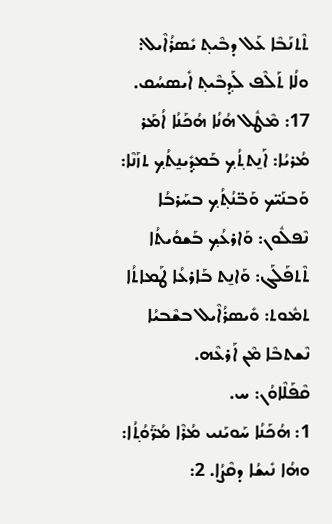ܬܶܬܢܰܒܶܐ ܥܰܠ ܕܒܶܝܬ݂ ܝܺܣܪܳܐܶܝܠ: ܘܠܳܐ ܬܰܠܶܦ ܠܰܕ݂ܒܶܝܬ݂ ܐܺܝܣܚܳܩ. 17: ܡܶܛܽܠ ܗܳܢܳܐ ܗܳܟܰܢܳܐ ܐܳܡܰܪ ܡܳܪܝܳܐ: ܐܰܢ̱ܬܬ݂ܳܟ݂ ܒܰܡܕ݂ܺܝܢ̱ܬܳܟ݂ ܬܙܰܢܶܐ: ܘܰܒܢܰܝ̈ܟ ܘܰܒ̈ܢܳܬ݂ܳܟ݂ ܒܚܰܪܒܳܐ ܢܶܦܠܽܘܢ: ܘܰܐܪܥܳܟ݂ ܒܰܫܘܳܝܬܳܐ ܬܶܬܦܰܠܰܓ: ܘܰܐܢ̱ܬ ܒܰܐܪܥܳܐ ܛܰܡܐܬܳܐ ܬܡܽܘܬ: ܘܺܝܣܪܳܐܶܝܠ ܒܫܶܒܝܳܐ ܢܶܫܬܒܶܐ ܡܶܢ ܐܰܪܥܶܗ.
ܩܶܦܰܠܶܐܘܳܢ: ܚ.
1: ܗܳܟܰܢܳܐ ܚܰܘܝܰܢܝ ܡܳܪܶܐ ܡܳܖ̈ܰܘܳܬ݂ܳܐ: ܘܗܳܐ ܢܺܝܫܳܐ ܕܩܶܨܳܐ. 2: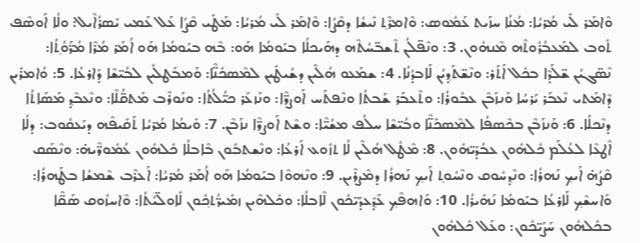ܘܶܐܡܰܪ ܠܺܝ ܡܳܪܝܳܐ: ܡܳܢܳܐ ܚܙܰܝܬ ܥܰܡܽܘܣ: ܘܶܐܡܪܶܬ݂ ܢܺܝܫܳܐ ܕܩܶܨܳܐ: ܘܶܐܡܰܪ ܠܺܝ ܡܳܪܝܳܐ: ܡܰܛܺܝ ܩܶܨܳܐ ܥܰܠ ܥܰܡܝ ܝܺܣܪܳܐܶܝܠ: ܘܠܳܐ ܐܰܘܣܶܦ ܬܽܘܒ ܠܡܰܥܒܳܪܽܘܬܶܗ ܡܶܢܗܽܘܢ. 3: ܘܢܶܦ̈ܠܳܢ ܬܶܫܒ̈ܚܳܬܶܗ ܕܗܰܝܟܠܳܐ ܒܝܰܘܡܳܐ ܗܰܘ: ܒܶܗ ܒܝܰܘܡܳܐ ܗܰܘ ܐܳܡܰܪ ܡܳܪܶܐ ܡܳܖ̈ܰܘܳܬ݂ܳܐ: ܢܶܣ̈ܓܝܳܢ ܫ̈ܠܰܕܶܐ ܒܟܽܠ ܐܰܬܰܪ: ܘܢܶܫ̈ܬܰܕ݂ܝܳܢ ܠܰܐܒܕܳܢܳܐ. 4: ܫܡܰܥܘ ܗܳܠܶܝܢ ܕܫܳܝܛܺܝܢ ܠܡܶܣܟܺܢ̈ܶܐ: ܘܰܡܒܰܛܠܺܝܢ ܠܒܳܝ̈ܫܶܐ ܕܰܐܪܥܳܐ. 5: ܘܳܐܡܪܺܝܢ ܕܶܐܡܰܬܝ ܢܶܥܒܰܪ ܝܰܪܚܳܐ ܘܰܢܙܰܒܶܢ ܥܒܽܘܪܳܐ: ܘܬܶܥܒܰܪ ܫܰܒܬܳܐ ܘܢܶܦܬܰܚ ܐܰܘܨܖ̈ܶܐ: ܘܢܰܙܥܰܪ ܟܝ̈ܳܠܳܬܳܐ: ܘܢܰܘܪܶܒ ܡܰܬܩ̈ܳܠܶܐ: ܘܢܶܥܒܶܕ݂ ܡܰܣܰܐܬܳܐ ܕܢܶܟܠܳܐ. 6: ܘܰܢܙܰܒܶܢ ܒܟܶܣܦܳܐ ܠܡܶܣܟܺܢ̈ܶܐ ܘܒܳܝ̈ܫܶܐ ܚܠܳܦ ܡܫܳܝ̈ܶܐ: ܘܫܶܬ ܐܰܘܨܖ̈ܶܐ ܢܙܰܒܶܢ. 7: ܘܺܝܡܳܐ ܡܳܪܝܳܐ ܬܰܩܺܝܦܶܗ ܕܝܰܥܩܽܘܒ: ܕܠܳܐ ܐܶܛܥܶܐ ܠܥܳܠܰܡ ܟܽܠܗܽܘܢ ܥܒܳܕܰܝ̈ܗܽܘܢ. 8: ܡܶܛܽܠ ܗܳܠܶܝܢ ܠܳܐ ܬܙܽܘܥ ܐܰܪܥܳܐ: ܘܢܶܫܬܒܽܘܢ ܒܶܐܒܠܳܐ ܟܽܠܗܽܘܢ ܥܳܡܽܘܖ̈ܶܝܗ̇: ܘܢܶܣܰܩ ܩܶܨܳܗ̇ ܐܰܝܟ݂ ܢܰܗܪܳܐ: ܘܢܶܕ݂ܚܽܘܩ ܘܢܶܚܽܘܬ݂ ܐܰܝܟ݂ ܢܰܗܪܳܐ ܕܡܶܨܪܶܝܢ. 9: ܘܢܶܗܘܶܐ ܒܝܰܘܡܳܐ ܗܰܘ ܐܳܡܰܪ ܡܳܪܝܳܐ: ܐܰܥܪܶܒ ܫܶܡܫܳܐ ܒܛܰܗܪܳܐ: ܘܰܐܚܫܶܟ݂ ܠܰܐܪܥܳܐ ܒܝܰܘܡܳܐ ܢܰܗܺܝܪܳܐ. 10: ܘܰܐܗܦܶܟ݂ ܥܰܕ݂ܺܥܕܰܝ̈ܟܽܘܢ ܠܶܐܒܠܳܐ: ܘܟܽܠܗܶܝܢ ܙܡܺܝܖ̈ܳܬܟ݂ܽܘܢ ܠܺܐܘܠ̈ܝܳܬܳܐ: ܘܶܐܚܙܽܘܩ ܣܰܩ̈ܶܐ ܒܟܽܠܗܽܘܢ ܚܰܨܰܝ̈ܟܽܘܢ: ܘܥܰܠ ܟܽܠܗܽܘܢ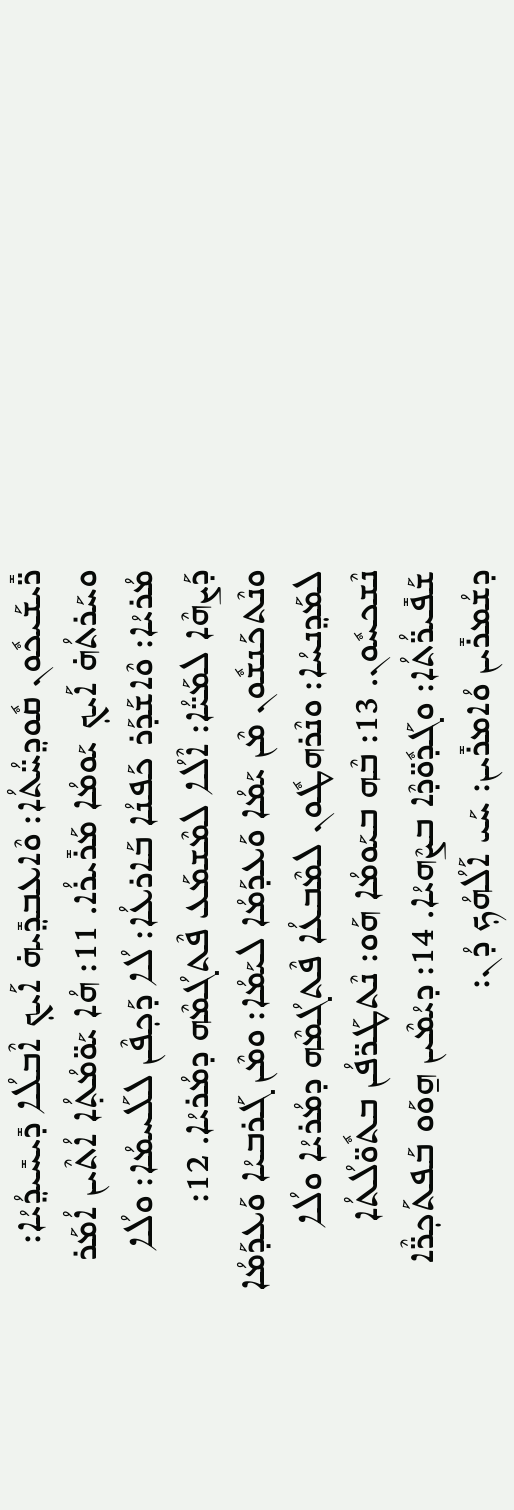ܖ̈ܺܝܫܰܝܟܽܘܢ ܩܽܘܕ݂ܚ̈ܳܬܳܐ: ܘܶܐܥܒܕ݂ܺܝܗ̇ ܐܰܝܟ݂ ܐܶܒܠܳܐ ܕܺܝܚܺܝܕ݂ܳܝܳܐ: ܘܚܰܪܬܳܗ̇ ܐܰܝܟ݂ ܝܰܘܡܳܐ ܡܰܪܺܝܪܳܐ. 11: ܗܳܐ ܝܰܘ̈ܡܳܬ݂ܳܐ ܐܳܬܶܝܢ ܐܳܡܰܪ ܡܳܪܝܳܐ: ܘܶܐܫܰܕܰܪ ܟܰܦܢܳܐ ܒܰܐܪܥܳܐ: ܠܳܐ ܕܰܟ݂ܦܶܢ ܠܠܰܚܡܳܐ: ܘܠܳܐ ܕܰܨܗܶܐ ܠܡܰܝ̈ܳܐ: ܐܶܠܳܐ ܠܡܶܫܡܰܥ ܦܶܬܓܳܡܶܗ ܕܡܳܪܝܳܐ. 12: ܘܢܶܬܟܰܢܫܽܘܢ ܡܶܢ ܝܰܡܳܐ ܘܰܥܕܰܡܳܐ ܠܝܰܡܳܐ: ܘܡܶܢ ܓܰܪܒܝܳܐ ܘܰܥܕܰܡܳܐ ܠܡܰܕ݂ܢܚܳܐ: ܘܢܶܪܗܛܽܘܢ ܠܡܶܒܥܳܐ ܦܶܬܓܳܡܶܗ ܕܡܳܪܝܳܐ ܘܠܳܐ ܢܶܫܟܚܽܘܢ. 13: ܒܶܗ ܒܝܰܘܡܳܐ ܗܰܘ: ܢܶܬܛܰܖ̈ܦܳܢ ܒܬܽܘ̈ܠܳܬܳܐ ܫܰܦܺܝܖ̈ܳܬܳܐ: ܘܓܰܕܽܘ̈ܕܶܐ ܒܨܶܗܝܳܐ. 14: ܕܝܳܡܶܝܢ ܗ̱ܘܰܘ ܒܰܦܬܰܟ݂ܖ̈ܶܐ ܕܫܳܡܪܺܝܢ ܘܳܐܡܪܺܝܢ: ܚܰܝ ܐܰܠܳܗܳܟ݂ ܕܳܢ: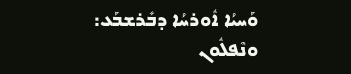ܘܰܚܝܳܐ ܐܽܘܪܚܳܐ ܕܒܺܪܫܒܰܥ: ܘܢܶܦܠܽܘܢ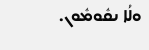ܘܠܳܐ ܢܩܽܘܡܽܘܢ.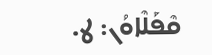ܩܶܦܰܠܶܐܘܳܢ: ܛ.